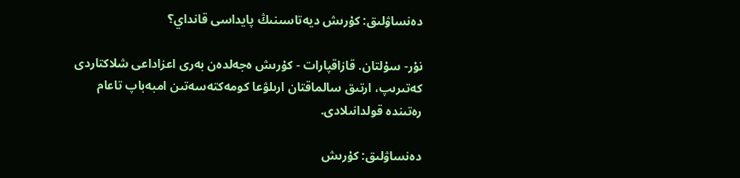دەنساۋلىق: كۇرىش ديەتاسىنىڭ پايداسى قانداي؟

نۇر- سۇلتان. قازاقپارات - كۇرىش ەجەلدەن بەرى اعزاداعى شلاكتاردى كەتىرىپ، ارتىق سالماقتان ارىلۋعا كومەكتەسەتىن امبەباپ تاعام رەتىندە قولدانىلادى.

دەنساۋلىق: كۇرىش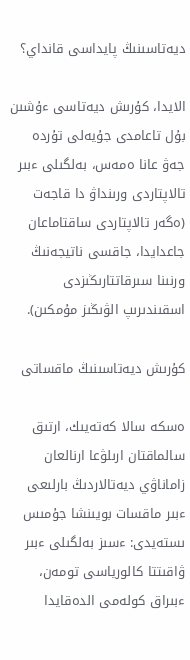ديەتاسىنىڭ پايداسى قانداي؟

الايدا، كۇرىش ديەتاسى ءۇشىن بۇل تاعامدى جۇيەلى تۇردە جەۋ عانا ەمەس، بەلگىلى ءبىر تالاپتاردى ورىنداۋ دا قاجەت (ەگەر تالاپتاردى ساقتاماعان جاعدايدا، جاقسى ناتيجەنىڭ ورنىنا سىرقاتتارىڭىزدى اسقىندىرىپ الۋىڭىز مۇمكىن).

كۇرىش ديەتاسىنىڭ ماقساتى

ەسكە سالا كەتەيىك، ارتىق سالماقتان ارىلۋعا ارنالعان زاماناۋي ديەتالاردىڭ بارلىعى ءبىر ماقسات بويىنشا جۇمىس ىستەيدى: ءسىز بەلگىلى ءبىر ۋاقىتتا كالورياسى تومەن، ءبىراق كولەمى الدەقايدا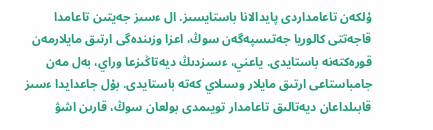ۇلكەن تاعامداردى پايدالانا باستايسىز. ال ءسىز جەيتىن تاعامدا قاجەتتى كالوريا جەتىسپەگەن سوڭ، اعزا وزىندەگى ارتىق مايلارمەن قورەكتەنە باستايدى. ياعني، ءسىزدىڭ ديەتاڭىزعا وراي، بەل مەن جامباستاعى ارتىق مايلار وسىلاي كەتە باستايدى. بۇل جاعدايدا ءسىز قابىلداعان ديەتالىق تاعامدار تويىمدى بولعان سوڭ، قارىن اشۋ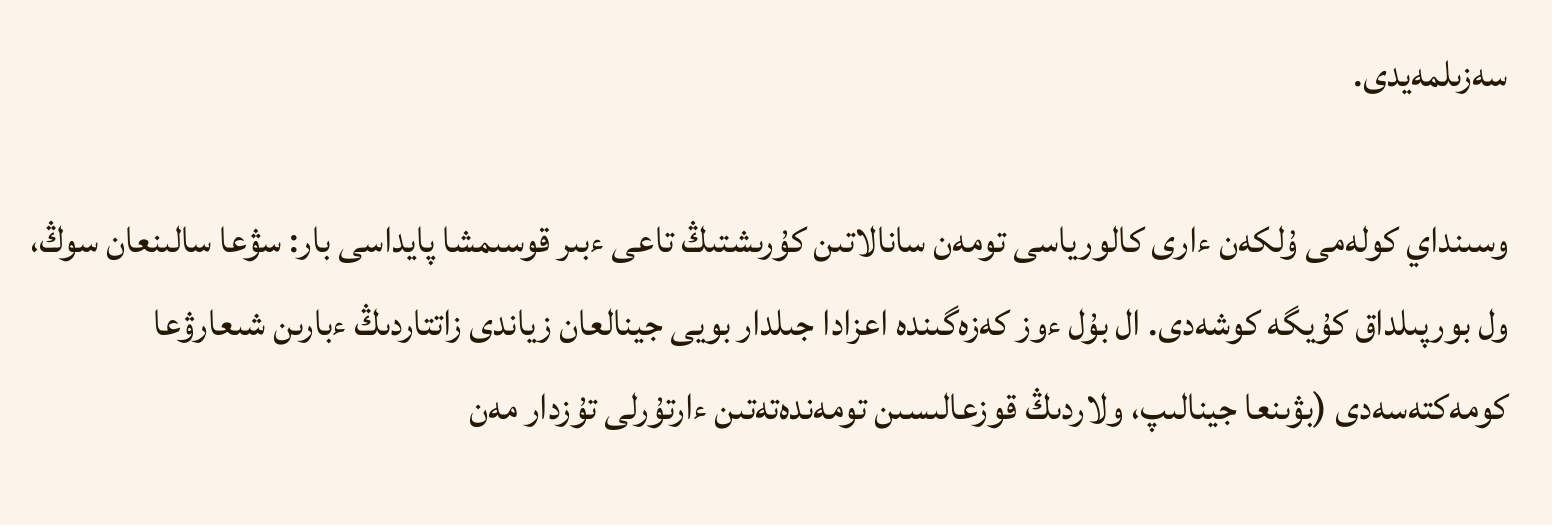سەزىلمەيدى.

وسىنداي كولەمى ۇلكەن ءارى كالورياسى تومەن سانالاتىن كۇرىشتىڭ تاعى ءبىر قوسىمشا پايداسى بار: سۋعا سالىنعان سوڭ، ول بورپىلداق كۇيگە كوشەدى. ال بۇل ءوز كەزەگىندە اعزادا جىلدار بويى جينالعان زياندى زاتتاردىڭ ءبارىن شىعارۋعا كومەكتەسەدى (بۋىنعا جينالىپ، ولاردىڭ قوزعالىسىن تومەندەتەتىن ءارتۇرلى تۇزدار مەن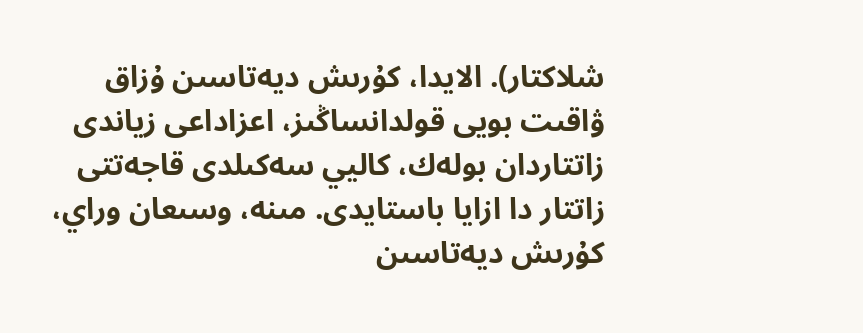شلاكتار). الايدا، كۇرىش ديەتاسىن ۇزاق ۋاقىت بويى قولدانساڭىز، اعزاداعى زياندى زاتتاردان بولەك، كاليي سەكىلدى قاجەتتى زاتتار دا ازايا باستايدى. مىنە، وسىعان وراي، كۇرىش ديەتاسىن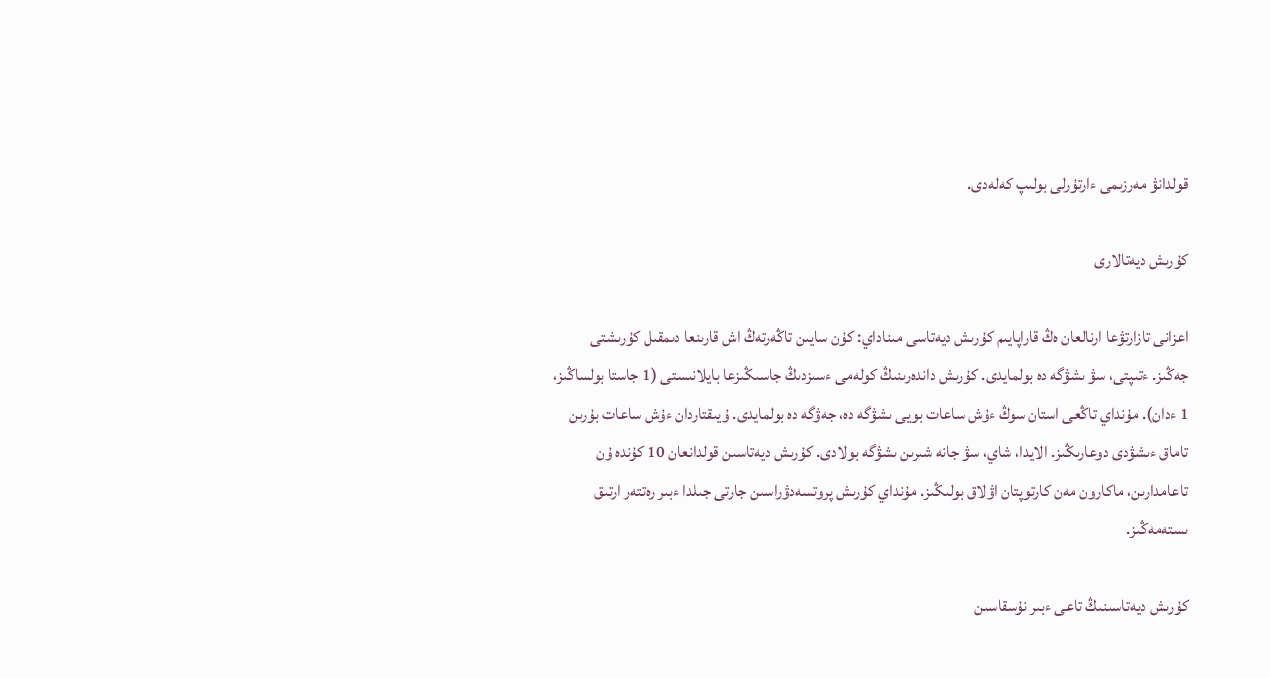قولدانۋ مەرزىمى ءارتۇرلى بولىپ كەلەدى.

كۇرىش ديەتالارى

اعزانى تازارتۋعا ارنالعان ەڭ قاراپايىم كۇرىش ديەتاسى مىناداي: كۇن سايىن تاڭەرتەڭ اش قارىنعا دىمقىل كۇرىشتى جەڭىز. ءتىپتى، سۋ ىشۋگە دە بولمايدى. كۇرىش داندەرىنىڭ كولەمى ءسىزدىڭ جاسىڭىزعا بايلانىستى (1 جاستا بولساڭىز، 1 ءدان). مۇنداي تاڭعى استان سوڭ ءۇش ساعات بويى ىشۋگە دە، جەۋگە دە بولمايدى. ۇيىقتاردان ءۇش ساعات بۇرىن تاماق ءىشۋدى دوعارىڭىز. الايدا، شاي، سۋ جانە شىرىن ىشۋگە بولادى. كۇرىش ديەتاسىن قولدانعان 10 كۇندە ۇن تاعامدارىن، ماكارون مەن كارتوپتان اۋلاق بولىڭىز. مۇنداي كۇرىش پروتسەدۋراسىن جارتى جىلدا ءبىر رەتتەر ارتىق ىستەمەڭىز.

كۇرىش ديەتاسىنىڭ تاعى ءبىر نۇسقاسىن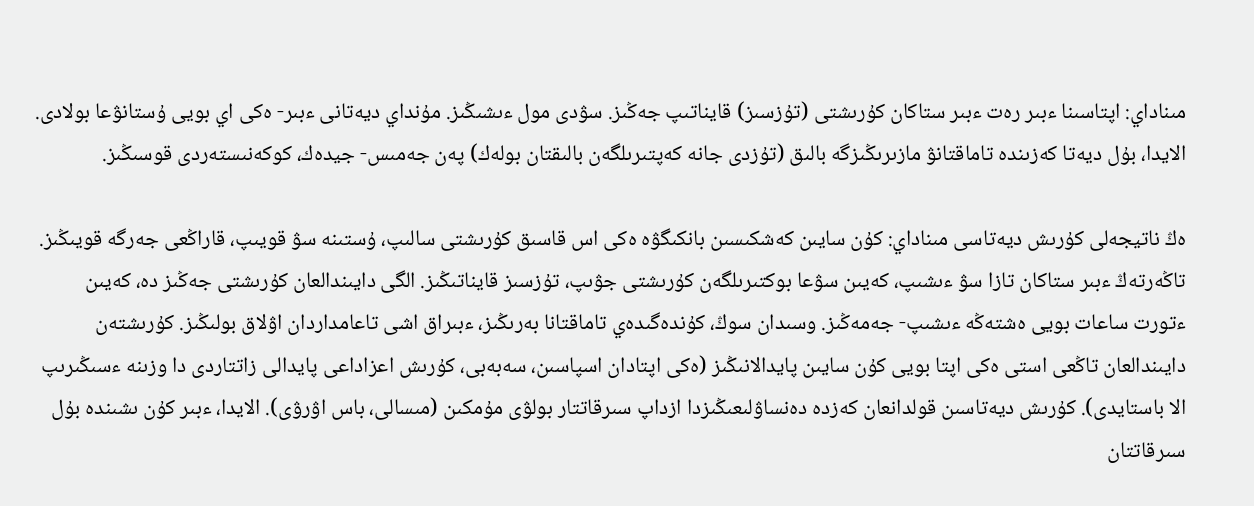مىناداي: اپتاسىنا ءبىر رەت ءبىر ستاكان كۇرىشتى (تۇزسىز) قايناتىپ جەڭىز. سۋدى مول ءىشىڭىز. مۇنداي ديەتانى ءبىر- ەكى اي بويى ۇستانۋعا بولادى. الايدا، بۇل ديەتا كەزىندە تاماقتانۋ مازىرىڭىزگە بالىق (تۇزدى جانە كەپتىرىلگەن بالىقتان بولەك) پەن جەمىس- جيدەك، كوكەنىستەردى قوسىڭىز.

ەڭ ناتيجەلى كۇرىش ديەتاسى مىناداي: كۇن سايىن كەشكىسىن بانكىگۋە ەكى اس قاسىق كۇرىشتى سالىپ، ۇستىنە سۋ قويىپ، قاراڭعى جەرگە قويىڭىز. تاڭەرتەڭ ءبىر ستاكان تازا سۋ ءىشىپ، كەيىن سۋعا بوكتىرىلگەن كۇرىشتى جۋىپ، تۇزسىز قايناتىڭىز. الگى دايىندالعان كۇرىشتى جەڭىز دە، كەيىن ءتورت ساعات بويى ەشتەڭە ءىشىپ- جەمەڭىز. وسىدان سوڭ، كۇندەگىدەي تاماقتانا بەرىڭىز، ءبىراق اشى تاعامداردان اۋلاق بولىڭىز. كۇرىشتەن دايىندالعان تاڭعى استى ەكى اپتا بويى كۇن سايىن پايدالانىڭىز (ەكى اپتادان اسپاسىن، سەبەبى، كۇرىش اعزاداعى پايدالى زاتتاردى دا وزىنە ءسىڭىرىپ الا باستايدى). كۇرىش ديەتاسىن قولدانعان كەزدە دەنساۋلىعىڭىزدا ازداپ سىرقاتتار بولۋى مۇمكىن (مىسالى، باس اۋرۋى). الايدا، ءبىر كۇن ىشىندە بۇل سىرقاتتان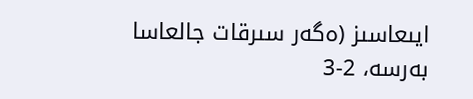ايىعاسىز (ەگەر سىرقات جالعاسا بەرسە، 2-3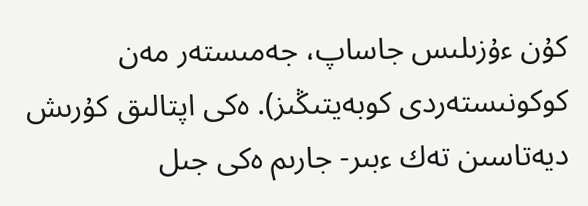كۇن ءۇزىلىس جاساپ، جەمىستەر مەن كوكونىستەردى كوبەيتىڭىز). ەكى اپتالىق كۇرىش ديەتاسىن تەك ءبىر- جارىم ەكى جىل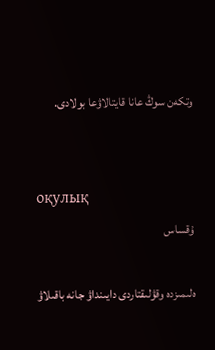وتكەن سوڭ عانا قايتالاۋعا بولادى.


оқулық
ۇقساس

ەلىمىزدە وقۋلىقتاردى دايىنداۋ جانە باقىلاۋ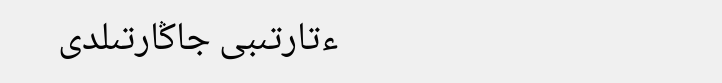ءتارتىبى جاڭارتىلدى